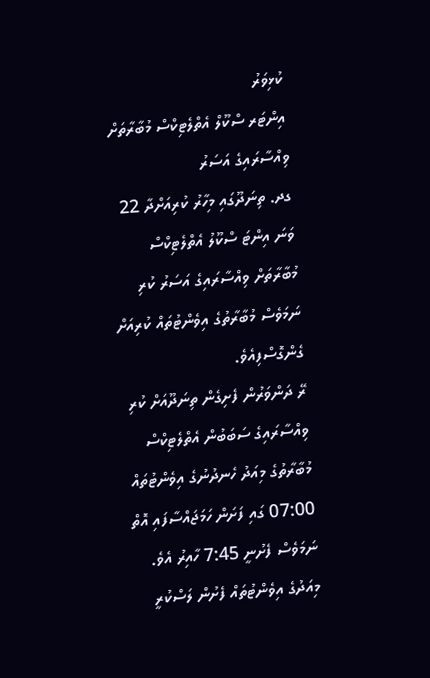ކުޅިވަރު
އިންޓަރ ސްކޫލް އެތްލެޓިކްސް މުބާރާތަށް ވިއްސާރައިގެ އަސަރު
ގދ. ތިނަދޫގައި މިހާރު ކުރިއަށްދާ 22 ވަނަ އިންޓަ ސްކޫލު އެތްލެޓިކްސް މުބާރާތަށް ވިއްސާރައިގެ އަސަރު ކުރި ނަމަވެސް މުބާރާތުގެ އިވެންޓުތައް ކުރިއަށް ގެންގޮސްފިއެވެ.
ރޭ ދަންވަރުން ފެށިގެން ތިނަދޫއަށް ކުރި ވިއްސާރައިގެ ސަބަބުން އެތްލެޓިކްސް މުބާރާތުގެ މިއަދު ހެނދުނުގެ އިވެންޓުތައް 07:00 ގައި ފަށަން ހަމަޖައްސާފައި އޮތް ނަމަވެސް ފެށުނީ 7:45 ހާއިރު އެވެ. މިއަދުގެ އިވެންޓުތައް ފެށުން ލަސްކުރީ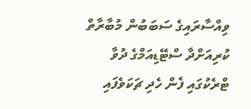ވިއްސާރައިގެ ސަބަބުން މުބާރާތް ކުރިއަށްދާ ސްޓޭޑިއަމްގެ ދުވާ ޓްރެކުގައި ފެން ހެދި ޗަކަވެފައި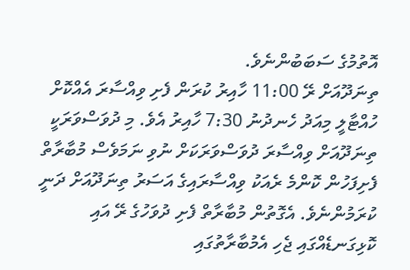އޮތުމުގެ ސަބަބުންނެވެ.
ތިނަދޫއަށް ރޭ 11:00 ހާއިރު ކުރަން ފެށި ވިއްސާރަ އެއްކޮށް ހުއްޓާލީ މިއަދު ހެނދުނު 7:30 ހާއިރު އެވެ. މި ދުވަސްވަރަކީ ތިނަދޫއަށް ވިއްސާރަ ދުވަސްވަރަކަށް ނުވި ނަމަވެސް މުބާރާތް ފެށިފަހުން ކޮންމެ ރެއަކު ވިއްސާރައިގެ އަސަރު ތިނަދޫއަށް ދަނީ ކުރަމުންނެވެ. އެގޮތުން މުބާރާތް ފެށި ދުވަހުގެ ރޭ އައި ކޮޅިގަނޑެއްގައި ޖެހި އެމުބާރާތުގައި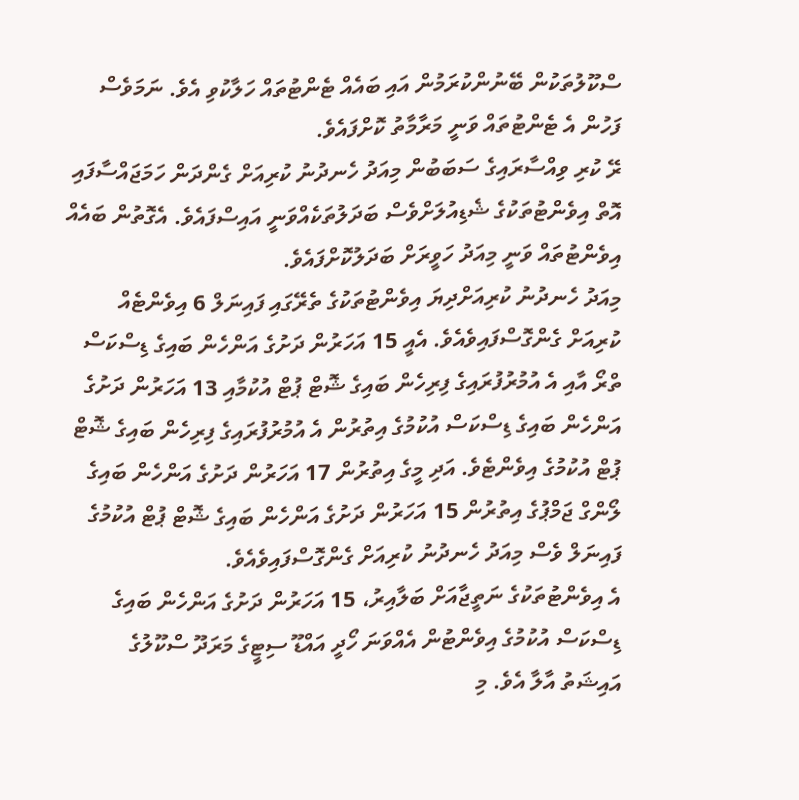ސްކޫލުތަކުން ބޭނުންކުރަމުން އައި ބައެއް ޓެންޓުތައް ހަލާކުވި އެވެ. ނަމަވެސް ފަހުން އެ ޓެންޓުތައް ވަނީ މަރާމާތު ކޮށްފައެވެ.
ރޭ ކުރި ވިއްސާރައިގެ ސަބަބުން މިއަދު ހެނދުނު ކުރިއަށް ގެންދަން ހަމަޖައްސާފައި އޮތް އިވެންޓުތަކުގެ ޝެޑިއުލަށްވެސް ބަދަލުތަކެއްވަނީ އައިސްފައެވެ. އެގޮތުން ބައެއް އިވެންޓުތައް ވަނީ މިއަދު ހަވީރަށް ބަދަލުކޮށްފައެވެ.
މިއަދު ހެނދުނު ކުރިއަށްދިޔަ އިވެންޓުތަކުގެ ތެރޭގައި ފައިނަލް 6 އިވެންޓެއް ކުރިއަށް ގެންގޮސްފައިވެއެވެ. އެއީ 15 އަހަރުން ދަށުގެ އަންހެން ބައިގެ ޑިސްކަސް ތްރޯ އާއި އެ އުމުރުފުރައިގެ ފިރިހެން ބައިގެ ޝޮޓް ޕުޓް އުކުމާއި 13 އަހަރުން ދަށުގެ އަންހެން ބައިގެ ޑިސްކަސް އުކުމުގެ އިތުރުން އެ އުމުރުފުރައިގެ ފިރިހެން ބައިގެ ޝޮޓް ޕުޓް އުކުމުގެ އިވެންޓެވެ. އަދި މީގެ އިތުރުން 17 އަހަރުން ދަށުގެ އަންހެން ބައިގެ ލޯންގް ޖަމްޕުގެ އިތުރުން 15 އަހަރުން ދަށުގެ އަންހެން ބައިގެ ޝޮޓް ޕުޓް އުކުމުގެ ފައިނަލް ވެސް މިއަދު ހެނދުނު ކުރިއަށް ގެންގޮސްފައިވެއެވެ.
އެ އިވެންޓުތަކުގެ ނަތީޖާއަށް ބަލާއިރު، 15 އަހަރުން ދަށުގެ އަންހެން ބައިގެ ޑިސްކަސް އުކުމުގެ އިވެންޓުން އެއްވަނަ ހޯދީ އައްޑޫ ސިޓީގެ މަރަދޫ ސްކޫލުގެ އައިޝަތު އާލާ އެވެ. މި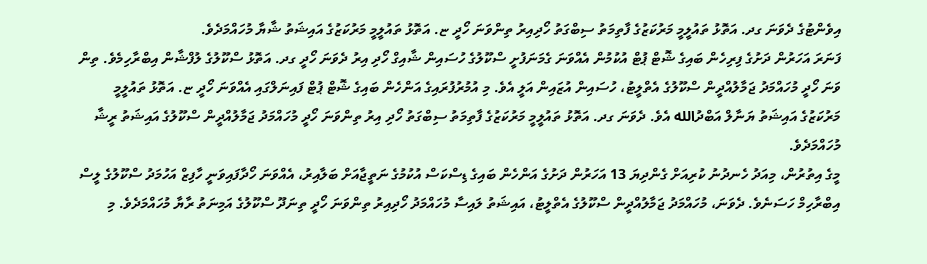އިވެންޓުގެ ދެވަނަ ގދ. އަތޮޅު ތައުލީމީ މަރުކަޒުގެ ފާތިމަތު ސިބްގަތު ހޯދިއިރު ތިންވަނަ ހޯދީ ޏ. އަތޮޅު ތައުލީމީ މަރުކަޒުގެ އައިޝަތު ޝާޔާ މުހައްމަދެވެ.
ފަނަރަ އަހަރުން ދަށުގެ ފިރިހެން ބައިގެ ޝޮޓް ޕުޓް އުކުމުން އެއްވަނަ ގެމަނަފުށީ ސްކޫލުގެ ހުސައިން ޝާއިގް ހޯދި އިރު ދެވަނަ ހޯދީ ގދ. އަތޮޅު ސްކޫލުގެ ލުފްޝާން އިބްރާހިމެވެ. ތިން ވަނަ ހޯދީ މުހައްމަދު ޖަމާލުއްދީން ސްކޫލުގެ އެތްލީޓު، ހުސައިން އުޒައިން އަލީ އެވެ. މި އުމުރުފުރައިގެ އަންހެން ބައިގެ ޝޮޓް ޕުޓް ފައިނަލްގައި އެއްވަނަ ހޯދީ ޏ. އަތޮޅު ތައުލީމީ މަރުކަޒުގެ އައިޝަތު ޔަނާލް އަބްދުالله އެވެ. ދެވަނަ ގދ. އަތޮޅު ތައުލީމީ މަރުކަޒުގެ ފާތިމަތު ސިބްގަތު ހޯދި އިރު ތިންވަނަ ހޯދީ މުހައްމަދު ޖަމާލުއްދީން ސްކޫލުގެ އައިޝަތު ރީޝާ މުހައްމަދެވެ.
މީގެ އިތުރުން، މިއަދު ހެނދުނު ކުރިއަށް ގެންދިޔަ 13 އަހަރުން ދަށުގެ އަންހެން ބައިގެ ޑިސްކަސް އުކުމުގެ ނަތީޖާއަށް ބަލާއިރު، އެއްވަނަ ހޯދާފައިވަނީ ހާފިޒް އަހުމަދު ސްކޫލުގެ ލީސް އިބްރާހިމް ހަސަނެވެ. ދެވަނަ، މުހައްމަދު ޖަމާލުއްދީން ސްކޫލުގެ އެތްލީޓު، އައިޝަތު ލައިސާ މުހައްމަދު ހޯދިއިރު ތިންވަނަ ހޯދީ ތިނަދޫ ސްކޫލުގެ އަމިނަތު ރާޔާ މުހައްމަދެވެ. މި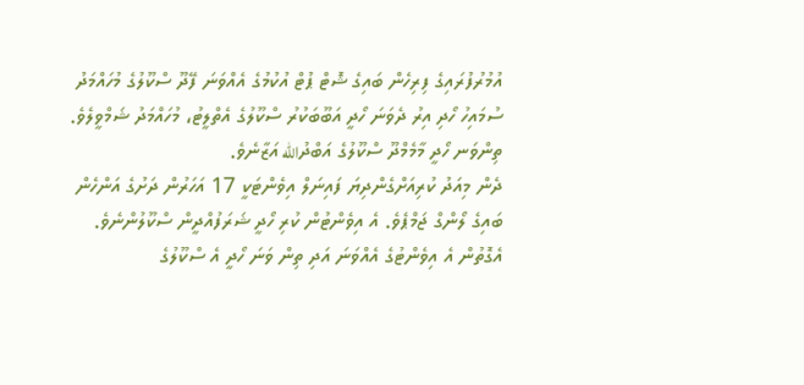އުމުރުފުރައިގެ ފިރިހެން ބައިގެ ޝޮޓް ޕުޓް އުކުމުގެ އެއްވަނަ ފޭދޫ ސްކޫލުގެ މުހައްމަދު ސުމައިހު ހޯދި އިރު ދެވަނަ ހޯދީ އަބޫބަކުރު ސްކޫލުގެ އެތްލީޓު، މުހައްމަދު ޝަމްވީލެވެ. ތިންވަނ ހޯދީ މާމެމްދޫ ސްކޫލުގެ އަބްދުالله އަޒާނެވެ.
ދެން މިއަދު ކުރިއަށްގެންދިޔަ ފައިނަލް އިވެންޓަކީ 17 އަހަރުން ދަށުގެ އަންހެން ބައިގެ ލޯންގް ޖަމްޕެވެ. އެ އިވެންޓުން ކުރި ހޯދީ ޝަރަފުއްދީން ސްކޫލުންނެވެ. އެގޮތުން އެ އިވެންޓުގެ އެއްވަނަ އަދި ތިން ވަނަ ހޯދީ އެ ސްކޫލުގެ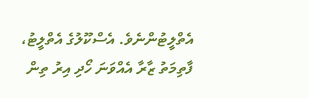އެތްލީޓުންނެވެ. އެސްކޫލުގެ އެތްލީޓު، ފާތިމަތު ޒާރާ އެއްވަނަ ހޯދި އިރު ތިން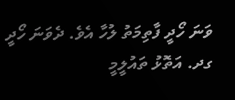ވަނަ ހޯދީ ފާތިމަތު ލުހާ އެވެ. ދެވަނަ ހޯދީ ގދ. އަތޮޅު ތައުލީމީ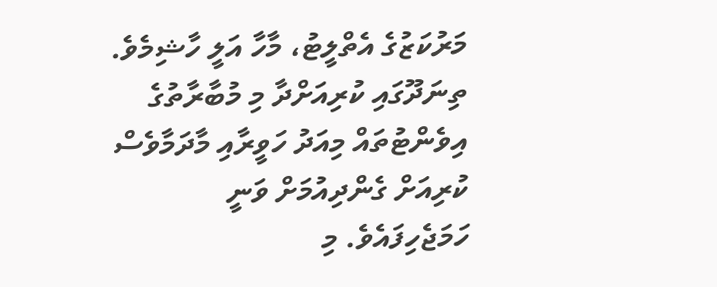މަރުކަޒުގެ އެތްލީޓު، މާހާ އަލީ ހާޝިމެވެ.
ތިނަދޫގައި ކުރިއަށްދާ މި މުބާރާތުގެ އިވެންޓުތައް މިއަދު ހަވީރާއި މާދަމާވެސް ކުރިއަށް ގެންދިއުމަށް ވަނީ ހަމަޖެހިފައެވެ. މި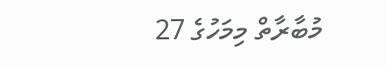މުބާރާތް މިމަހުގެ 27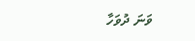ވަނަ ދުވަހާ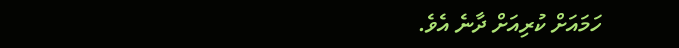ހަމައަށް ކުރިއަށް ދާނެ އެވެ.